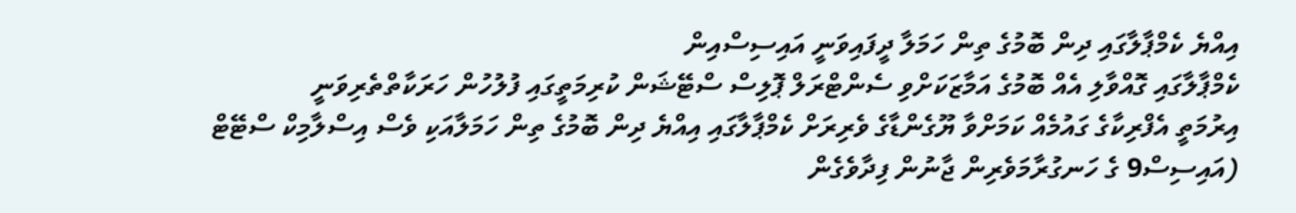އިއްޔެ ކެމްޕާލާގައި ދިން ބޮމުގެ ތިން ހަމަލާ ދީފައިވަނީ އައިސިސްއިން
ކެމްޕާލާގައި ގޮއްވާލި އެއް ބޮމުގެ އަމާޒަކަށްވި ސެންޓްރަލް ޕޮލިސް ސްޓޭޝަން ކުރިމަތީގައި ފުލުހުން ހަރަކާތްތެރިވަނީ
އިރުމަތީ އެފްރިކާގެ ގައުމެއް ކަމަށްވާ ޔޫގެންޑާގެ ވެރިރަށް ކެމްޕާލާގައި އިއްޔެ ދިން ބޮމުގެ ތިން ހަމަލާއަކި ވެސް އިސްލާމިކް ސްޓޭޓް (އައިސިސް9 ގެ ހަނގުރާމަވެރިން ޖާނުން ފިދާވެގެން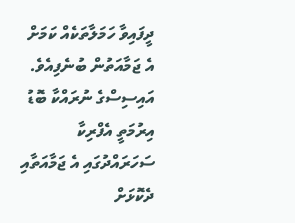ދީފައިވާ ހަމަލާތަކެއް ކަމަށް އެ ޖަމާއަތުން ބުނެފިއެވެ.
އައިސިސްގެ ނުރައްކާ ބޮޑު އިރުމަތީ އެފްރިކާ ސަހަރައްދުގައި އެ ޖަމާއަތާއި ދެކޮޅަށް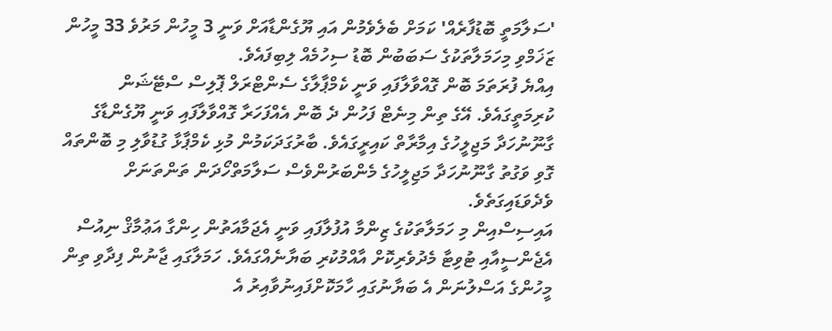'ސަލާމަތީ ބޮޑުފާރެއް' ކަމަށް ބެލެވެމުން އައި ޔޫގެންޑާއަށް ވަނީ 3 މީހުން މަރުވެ 33 މީހުން ޒަޚަމްވި މިހަމަލާތަކުގެ ސަބަބުން ބޮޑު ސިހުމެއް ލިބިފައެވެ.
އިއްޔެ ފުރަތަމަ ބޮން ގޮއްވާލާފައި ވަނީ ކެމްޕާލާގެ ސެންޓްރަލް ޕޮލިސް ސްޓޭޝަން ކުރިމަތީގައެވެ. އޭގެ ތިން މިނެޓް ފަހުން ދެ ބޮން އެއްފަހަރާ ގޮއްވާލާފައި ވަނީ ޔޫގެންޑާގެ ގާނޫނުހަދާ މަޖިލީހުގެ އިމާރާތް ކައިރީގައެވެ. ބާރުގަދަކަމުން މުޅި ކެމްޕާޅާ ގުޑުވާލި މި ބޮންތައް ގޮވި ވަގުތު ގާނޫނުހަދާ މަޖިލީހުގެ މެންބަރުންވެސް ސަލާމަތްހޯދަން ތަންތަނަށް ވެދެވަޑައިގަތެވެ.
އައިސިސްއިން މި ހަމަލާތަކުގެ ޒިންމާ އުފުލާފައި ވަނީ އެޖަމާއަތުން ހިންގާ އަޢުމާޤް ނިއުސް އެޖެންސީއާއި ޓުވިޓާ މެދުވެރިކޮށް އާއްމުކުރި ބަޔާނެއްގައެވެ. ހަމަލާގައި ޖާނުން ފިދާވި ތިން މީހުންގެ އަސްލުނަން އެ ބަޔާނުގައި ހާމަކޮށްފައިނުވާއިރު އެ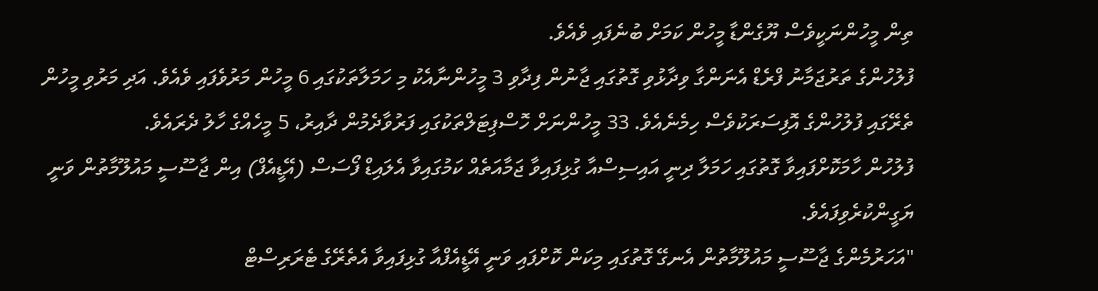ތިން މީހުންނަކީވެސް ޔޫގެންޑާ މީހުން ކަމަށް ބުނެފައި ވެއެވެ.
ފުލުހުންގެ ތަރުޖަމާނު ފްރެޑް އެނަންގާ ވިދާޅުވި ގޮތުގައި ޖާނުން ފިދާވި 3 މީހުންނާއެކު މި ހަމަލާތަކުގައި 6 މީހުން މަރުވެފައި ވެއެވެ. އަދި މަރުވި މީހުން ތެރޭގައި ފުލުހުންގެ އޮފިސަރަކުވެސް ހިމެނެއެވެ. 33 މީހުންނަށް ހޮސްޕިޓަލްތަކުގައި ފަރުވާދެމުން ދާއިރު، 5 މީހެއްގެ ހާލު ދެރައެވެ.
ފުލުހުން ހާމަކޮށްފައިވާ ގޮތުގައި ހަމަލާ ދިނީ އައިސިސްއާ ގުޅިފައިވާ ޖަމާއަތެއް ކަމުގައިވާ އެލައިޑް ފޯސަސް (އޭޑީއެފް) އިން ޖާސޫސީ މައުލޫމާތުން ވަނީ ޔަގީންކުރެވިފައެވެ.
"އަހަރުމެންގެ ޖާސޫސީ މައުލޫމާތުން އެނގޭ ގޮތުގައި މިކަން ކޮށްފައި ވަނީ އޭޑީއެފްއާ ގުޅިފައިވާ އެތެރޭގެ ޓެރަރިސްޓް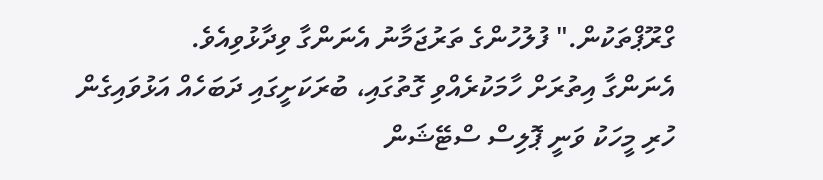ގްރޫޕްތަކުން." ފުލުހުންގެ ތަރުޖަމާނު އެނަންގާ ވިދާޅުވިއެވެ.
އެނަންގާ އިތުރަށް ހާމަކުރެއްވި ގޮތުގައި، ބުރަކަށީގައި ދަބަހެއް އަޅުވައިގެން ހުރި މީހަކު ވަނީ ޕޮލިސް ސްޓޭޝަން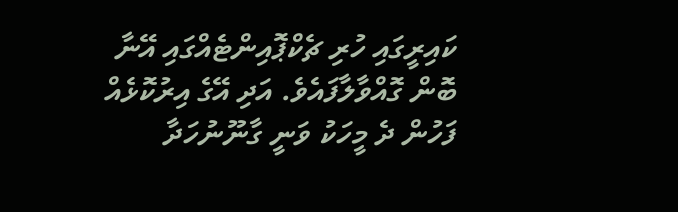ކައިރީގައި ހުރި ޗެކްޕޮއިންޓެއްގައި އޭނާ ބޮން ގޮއްވާލާފައެވެ. އަދި އޭގެ އިރުކޮޅެއް ފަހުން ދެ މީހަކު ވަނީ ގާނޫނުހަދާ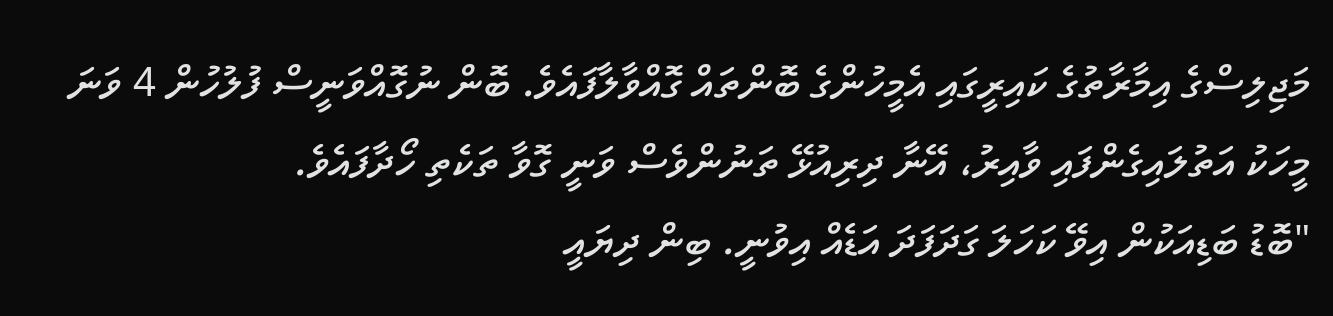މަޖިލިސްގެ އިމާރާތުގެ ކައިރީގައި އެމީހުންގެ ބޮންތައް ގޮއްވާލާފައެވެ. ބޮން ނުގޮއްވަނީސް ފުލުހުން 4 ވަނަ މީހަކު އަތުލައިގެންފައި ވާއިރު، އޭނާ ދިރިއުޅޭ ތަނުންވެސް ވަނީ ގޮވާ ތަކެތި ހޯދާފައެވެ.
"ބޮޑު ބަޑިއަކުން އިވޭ ކަހަލަ ގަދަފަދަ އަޑެއް އިވުނީ. ބިން ދިޔައީ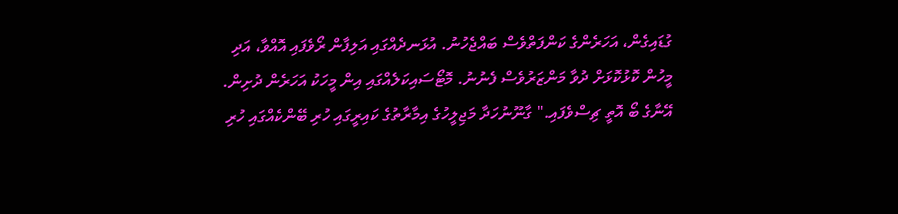ގުޑައިގެން، އަހަރެންގެ ކަންފަތްވެސް ބައްޖެހުނު. އުޅަނދެއްގައި އަލިފާން ރޯވެފައި އޮއްވާ، އަދި މީހުން ކޮޅުކޮޅަށް ދުވާ މަންޒަރުވެސް ފެނުނު. މޮޓޯސައިކަލެއްގައި އިން މީހަކު އަހަރެން ދުށިން. އޭނާގެ ބޯ އޮތީ ޗިސްވެފައި." ގާނޫނުހަދާ މަޖިލީހުގެ އިމާރާތުގެ ކައިރީގައި ހުރި ބޭންކެއްގައި ހުރި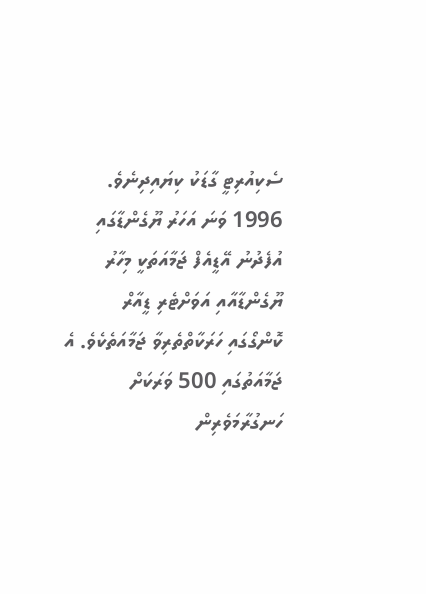ސެކިއުރިޓީ ގާޑަކު ކިޔައިދިނެވެ.
1996 ވަނަ އަހަރު ޔޫގެންޑާގައި އުފެދުނު އޭޑީއެފް ޖަމާއަތަކީ މިހާރު ޔޫގެންޑާއާއި އަވަށްޓެރި ޑީއާރް ކޮންގޯގައި ހަރަކާތްތެރިވާ ޖަމާއަތެކެވެ. އެ ޖަމާއަތުގައި 500 ވަރަކަށް ހަނގުރާމަވެރިން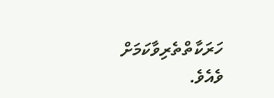ހަރަކާތްތެރިވާކަމަށް ވެއެވެ.